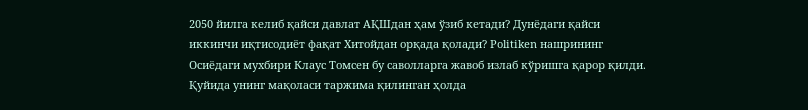2050 йилга келиб қайси давлат АҚШдан ҳам ўзиб кетади? Дунёдаги қайси иккинчи иқтисодиёт фақат Хитойдан орқада қолади? Politiken нашрининг Осиёдаги мухбири Клаус Томсен бу саволларга жавоб излаб кўришга қарор қилди. Қуйида унинг мақоласи таржима қилинган ҳолда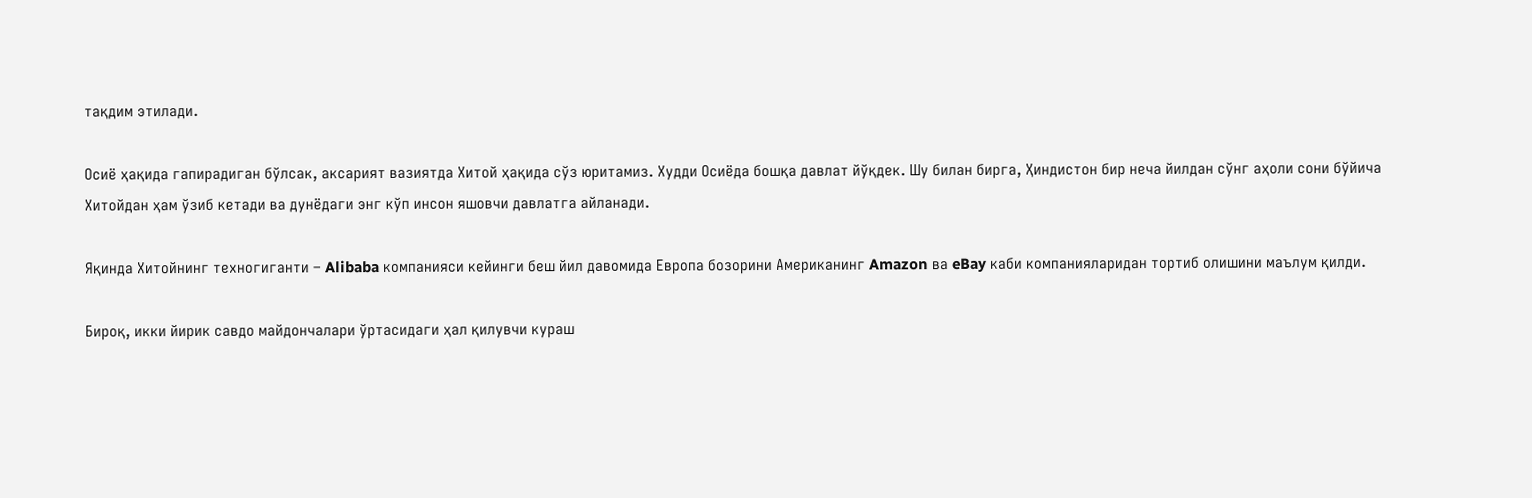тақдим этилади.

Осиё ҳақида гапирадиган бўлсак, аксарият вазиятда Хитой ҳақида сўз юритамиз. Худди Осиёда бошқа давлат йўқдек. Шу билан бирга, Ҳиндистон бир неча йилдан сўнг аҳоли сони бўйича Хитойдан ҳам ўзиб кетади ва дунёдаги энг кўп инсон яшовчи давлатга айланади.

Яқинда Хитойнинг техногиганти – Alibaba компанияси кейинги беш йил давомида Европа бозорини Американинг Amazon ва eBay каби компанияларидан тортиб олишини маълум қилди.

Бироқ, икки йирик савдо майдончалари ўртасидаги ҳал қилувчи кураш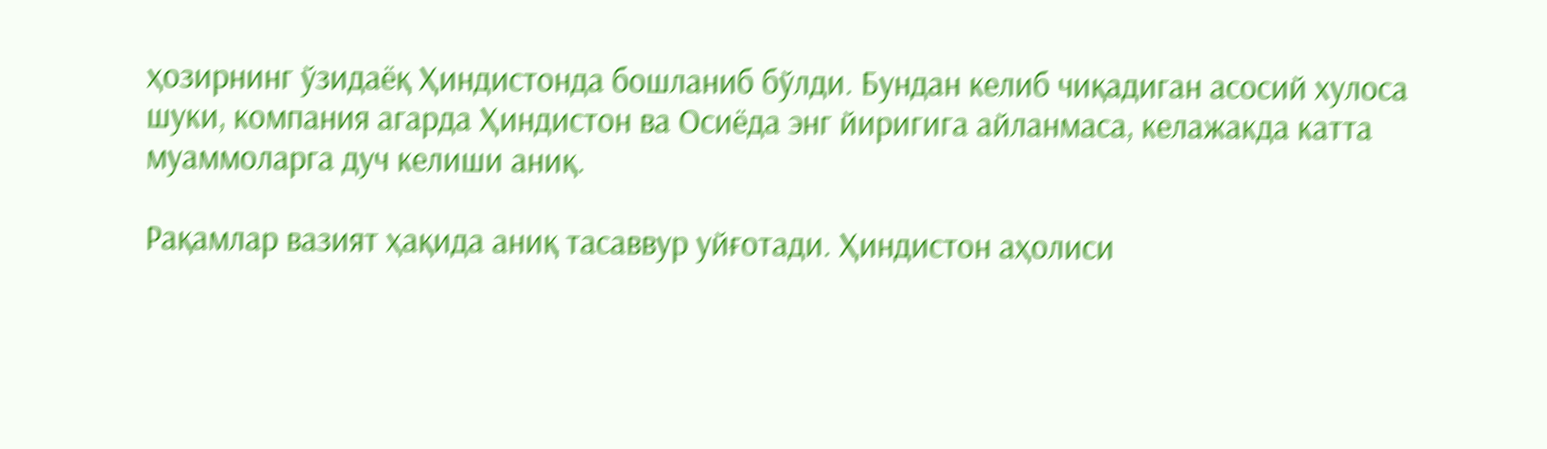ҳозирнинг ўзидаёқ Ҳиндистонда бошланиб бўлди. Бундан келиб чиқадиган асосий хулоса шуки, компания агарда Ҳиндистон ва Осиёда энг йиригига айланмаса, келажакда катта муаммоларга дуч келиши аниқ.

Рақамлар вазият ҳақида аниқ тасаввур уйғотади. Ҳиндистон аҳолиси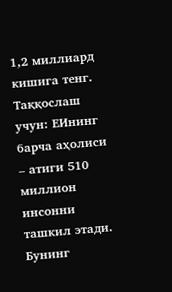1,2 миллиард кишига тенг. Таққослаш учун: ЕИнинг барча аҳолиси – атиги 510 миллион инсонни ташкил этади. Бунинг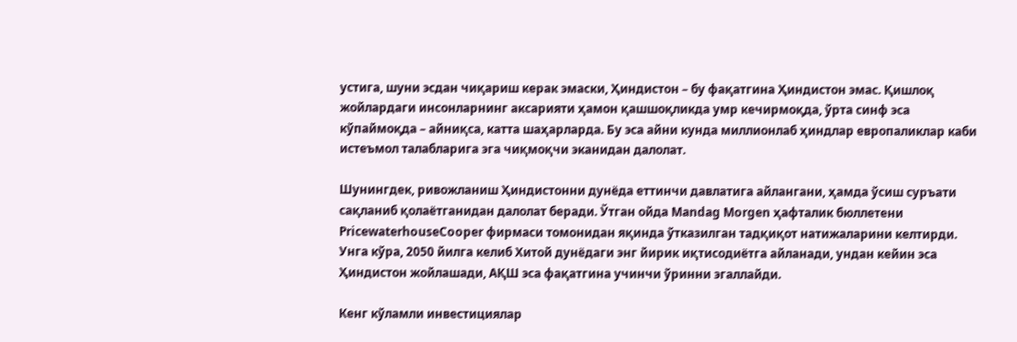устига, шуни эсдан чиқариш керак эмаски, Ҳиндистон – бу фақатгина Ҳиндистон эмас. Қишлоқ жойлардаги инсонларнинг аксарияти ҳамон қашшоқликда умр кечирмоқда, ўрта синф эса кўпаймоқда – айниқса, катта шаҳарларда. Бу эса айни кунда миллионлаб ҳиндлар европаликлар каби истеъмол талабларига эга чиқмоқчи эканидан далолат.

Шунингдек, ривожланиш Ҳиндистонни дунёда еттинчи давлатига айлангани, ҳамда ўсиш суръати сақланиб қолаётганидан далолат беради. Ўтган ойда Mandag Morgen ҳафталик бюллетени PricewaterhouseCooper фирмаси томонидан яқинда ўтказилган тадқиқот натижаларини келтирди. Унга кўра, 2050 йилга келиб Хитой дунёдаги энг йирик иқтисодиётга айланади, ундан кейин эса Ҳиндистон жойлашади, АҚШ эса фақатгина учинчи ўринни эгаллайди.

Кенг кўламли инвестициялар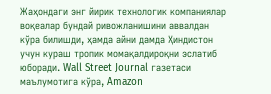Жаҳондаги энг йирик технологик компаниялар воқеалар бундай ривожланишини аввалдан кўра билишди, ҳамда айни дамда Ҳиндистон учун кураш тропик момақалдироқни эслатиб юборади. Wall Street Journal газетаси маълумотига кўра, Amazon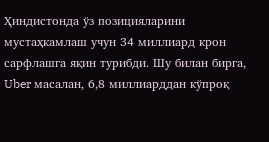Ҳиндистонда ўз позицияларини мустаҳкамлаш учун 34 миллиард крон сарфлашга яқин турибди. Шу билан бирга, Uber масалан, 6,8 миллиарддан кўпроқ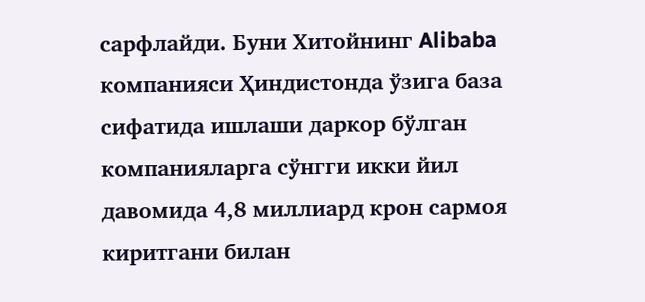сарфлайди. Буни Хитойнинг Alibaba компанияси Ҳиндистонда ўзига база сифатида ишлаши даркор бўлган компанияларга сўнгги икки йил давомида 4,8 миллиард крон сармоя киритгани билан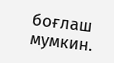боғлаш мумкин.